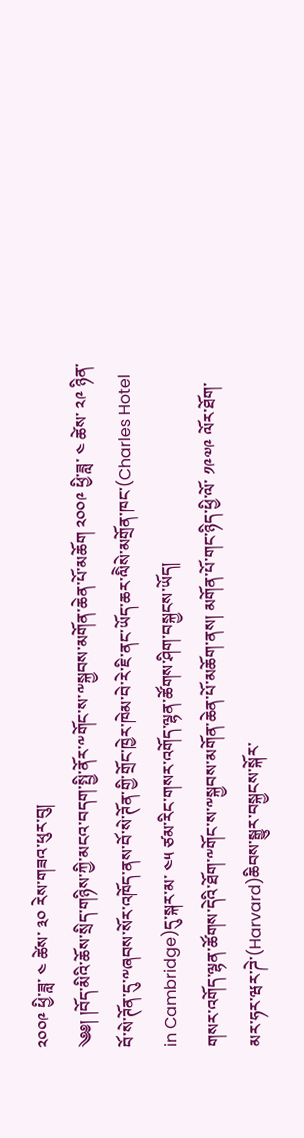༢༠༠༩ ཕྱི་ཟླ་ ༤ ཚེས་ ༣༠ རེས་གཟའ་ཕུར་བུ།
༄༅། །བོད་མིའི་ཆོས་སྲིད་གཉིས་ཀྱི་མངའ་བདག་སྤྱི་ནོར་༸གོང་ས་༸སྐྱབས་མགོན་ཆེན་པོ་མཆོག ༢༠༠༩ ཕྱི་ཟླ་ ༤ ཚེས་ ༢༩ ཉིན་བོ་སེ་ཊོན་དུ་༸ཞབས་སོར་འཁོད་ནས་བོ་སེ་ཊོན་གྱི་གྲོང་ཁྱེར་ཁེམ་བེ་རེ་ཇི་ནང་ཡོད་ཆར་ལིེསེ་མགྲོན་ཁང་(Charles Hotel in Cambridge)དུ་སྐར་མ་ ༤༥ ཙམ་རིང་གསར་འགོད་ལྷན་ཚོགས་ཤིག་བསྐྱངས་ཡོད།
གསར་འགོད་ལྷན་ཚོགས་དེའི་ཐོག་༸གོང་ས་༸སྐྱབས་མགོན་ཆེན་པོ་མཆོག་ནས། མགོན་པོ་གང་ཉིད་ཕྱི་ལོ་ ༡༩༧༩ ལོར་ཐོག་མར་ཧར་ཝར་ཌེ་(Harvard)ཆིབས་སྒྱུར་བསྐྱངས་སྐོར་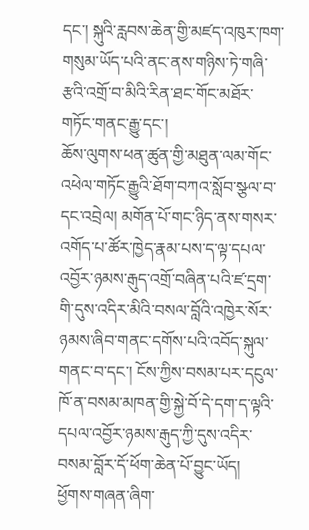དང་། སྐུའི་རླབས་ཆེན་གྱི་མཛད་འཁུར་ཁག་གསུམ་ཡོད་པའི་ནང་ནས་གཉིས་ཏེ་གཞི་རྩའི་འགྲོ་བ་མིའི་རིན་ཐང་གོང་མཐོར་གཏོང་གནང་རྒྱུ་དང་།
ཆོས་ལུགས་ཕན་ཚུན་གྱི་མཐུན་ལམ་གོང་འཕེལ་གཏོང་རྒྱུའི་ཐོག་བཀའ་སློབ་སྩལ་བ་དང་འབྲེལ། མགོན་པོ་གང་ཉིད་ནས་གསར་འགོད་པ་ཚོར་ཁྱེད་རྣམ་པས་ད་ལྟ་དཔལ་འབྱོར་ཉམས་རྒུད་འགྲོ་བཞིན་པའི་ཛ་དྲག་གི་དུས་འདིར་མིའི་བསལ་བློའི་འཁྱེར་སོར་ཉམས་ཞིབ་གནང་དགོས་པའི་འབོད་སྐུལ་གནང་བ་དང་། ངོས་ཀྱིས་བསམ་པར་དངུལ་ཁོ་ན་བསམ་མཁན་གྱི་སྐྱེ་བོ་དེ་དག་ད་ལྟའི་དཔལ་འབྱོར་ཉམས་རྒུད་ཀྱི་དུས་འདིར་བསམ་བློར་དོ་ཕོག་ཆེན་པོ་བྱུང་ཡོད།
ཕྱོགས་གཞན་ཞིག་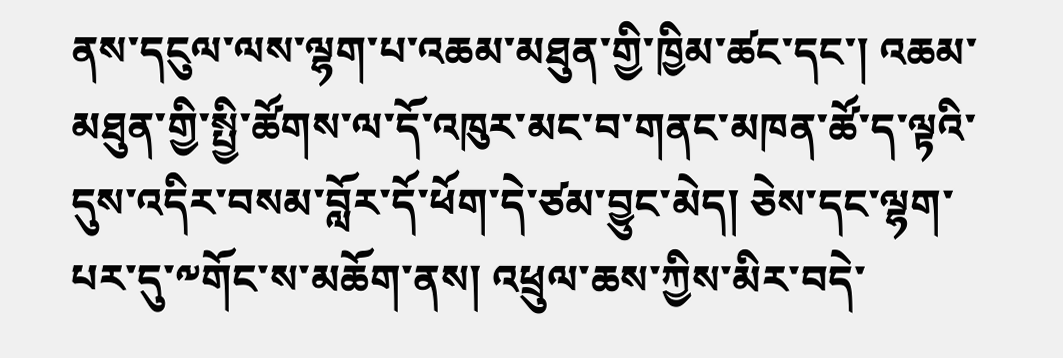ནས་དངུལ་ལས་ལྷག་པ་འཆམ་མཐུན་གྱི་ཁྱིམ་ཚང་དང་། འཆམ་མཐུན་གྱི་སྤྱི་ཚོགས་ལ་དོ་འཁུར་མང་བ་གནང་མཁན་ཚོ་ད་ལྟའི་དུས་འདིར་བསམ་བློར་དོ་ཕོག་དེ་ཙམ་བྱུང་མེད། ཅེས་དང་ལྷག་པར་དུ་༸གོང་ས་མཆོག་ནས། འཕྲུལ་ཆས་ཀྱིས་མིར་བདེ་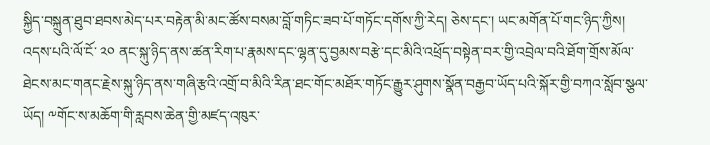སྐྱིད་བསྐྲུན་ཐུབ་ཐབས་མེད་པར་བརྟེན་མི་མང་ཚོས་བསམ་བློ་གཏིང་ཟབ་པོ་གཏོང་དགོས་ཀྱི་རེད། ཅེས་དང་། ཡང་མགོན་པོ་གང་ཉིད་ཀྱིས། འདས་པའི་ལོ་ངོ་ ༢༠ ནང་སྐུ་ཉིད་ནས་ཚན་རིག་པ་རྣམས་དང་ལྷན་དུ་བྱམས་བརྩེ་དང་མིའི་འཕྲོད་བསྟེན་བར་གྱི་འབྲེལ་བའི་ཐོག་གྲོས་མོལ་ཐེངས་མང་གནང་རྗེས་སྐུ་ཉིད་ནས་གཞི་རྩའི་འགྲོ་བ་མིའི་རིན་ཐང་གོང་མཐོར་གཏོང་རྒྱུར་ཤུགས་སྣོན་བརྒྱབ་ཡོད་པའི་སྐོར་གྱི་བཀའ་སློབ་སྩལ་ཡོད། ༸གོང་ས་མཆོག་གི་རླབས་ཆེན་གྱི་མཛད་འཁུར་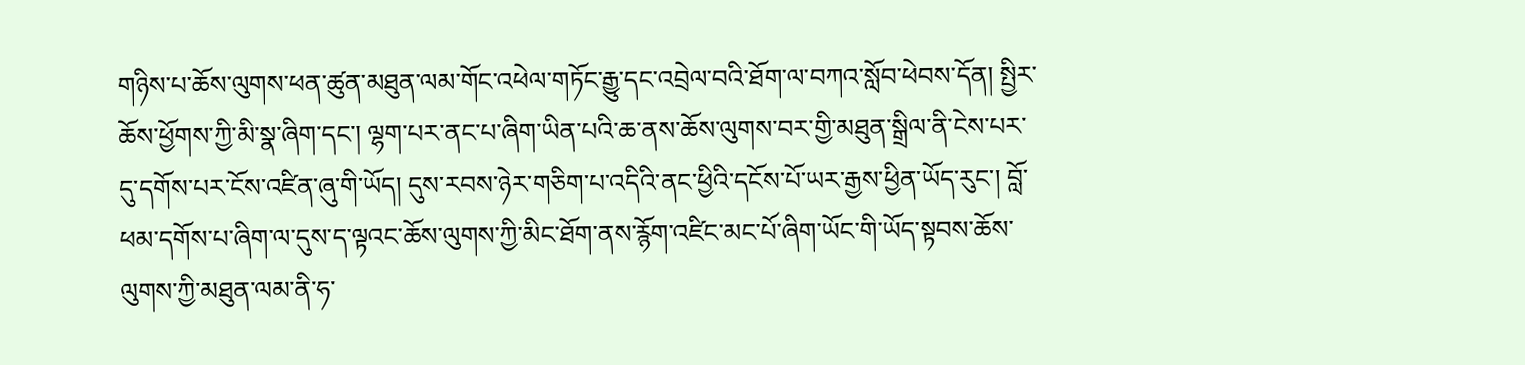གཉིས་པ་ཆོས་ལུགས་ཕན་ཚུན་མཐུན་ལམ་གོང་འཕེལ་གཏོང་རྒྱུ་དང་འབྲེལ་བའི་ཐོག་ལ་བཀའ་སློབ་ཕེབས་དོན། སྤྱིར་ཆོས་ཕྱོགས་ཀྱི་མི་སྣ་ཞིག་དང་། ལྷག་པར་ནང་པ་ཞིག་ཡིན་པའི་ཆ་ནས་ཆོས་ལུགས་བར་གྱི་མཐུན་སྒྲིལ་ནི་ངེས་པར་དུ་དགོས་པར་ངོས་འཛིན་ཞུ་གི་ཡོད། དུས་རབས་ཉེར་གཅིག་པ་འདིའི་ནང་ཕྱིའི་དངོས་པོ་ཡར་རྒྱས་ཕྱིན་ཡོད་རུང་། བློ་ཕམ་དགོས་པ་ཞིག་ལ་དུས་ད་ལྟའང་ཆོས་ལུགས་ཀྱི་མིང་ཐོག་ནས་རྙོག་འཛིང་མང་པོ་ཞིག་ཡོང་གི་ཡོད་སྟབས་ཆོས་ལུགས་ཀྱི་མཐུན་ལམ་ནི་ཧ་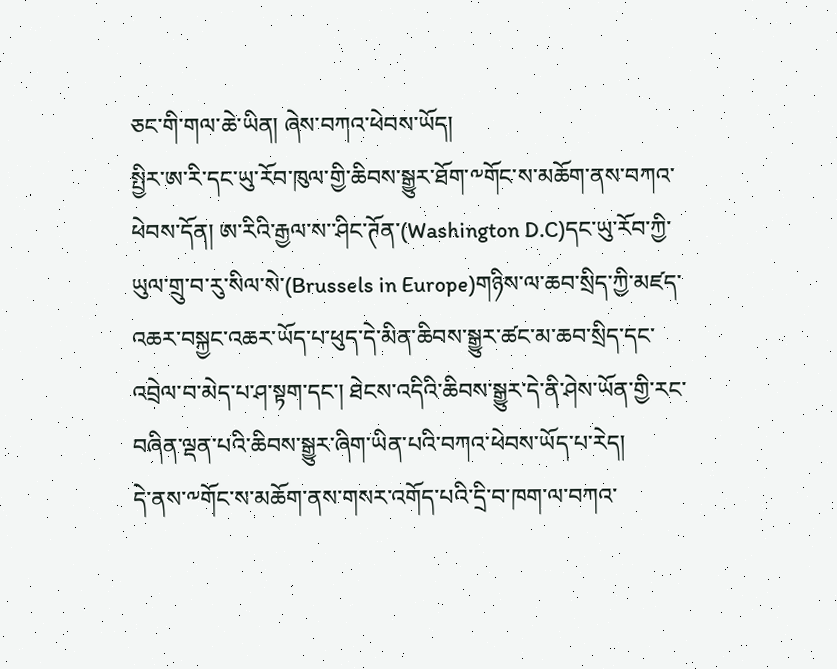ཅང་གི་གལ་ཆེ་ཡིན། ཞེས་བཀའ་ཕེབས་ཡོད།
སྤྱིར་ཨ་རི་དང་ཡུ་རོབ་ཁུལ་གྱི་ཆིབས་སྒྱུར་ཐོག་༸གོང་ས་མཆོག་ནས་བཀའ་ཕེབས་དོན། ཨ་རིའི་རྒྱལ་ས་་ཤིང་ཊོན་(Washington D.C)དང་ཡུ་རོབ་ཀྱི་ཡུལ་གྲུ་བ་རུ་སིལ་སེ་(Brussels in Europe)གཉིས་ལ་ཆབ་སྲིད་ཀྱི་མཛད་འཆར་བསྐྱང་འཆར་ཡོད་པ་ཕུད་དེ་མིན་ཆིབས་སྒྱུར་ཚང་མ་ཆབ་སྲིད་དང་འབྲེལ་བ་མེད་པ་ཤ་སྟག་དང་། ཐེངས་འདིའི་ཆིབས་སྒྱུར་དེ་ནི་ཤེས་ཡོན་གྱི་རང་བཞིན་ལྡན་པའི་ཆིབས་སྒྱུར་ཞིག་ཡིན་པའི་བཀའ་ཕེབས་ཡོད་པ་རེད།
དེ་ནས་༸གོང་ས་མཆོག་ནས་གསར་འགོད་པའི་དྲི་བ་ཁག་ལ་བཀའ་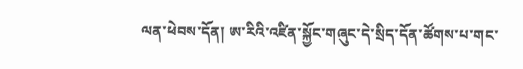ལན་ཕེབས་དོན། ཨ་རིའི་འཛིན་སྐྱོང་གཞུང་དེ་སྲིད་དོན་ཚོགས་པ་གང་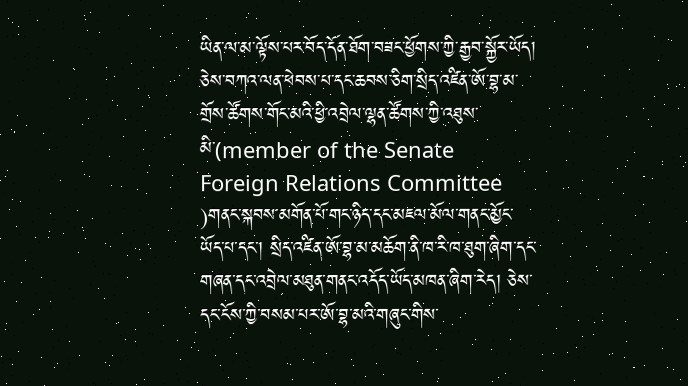ཡིན་ལ་མ་ལྟོས་པར་བོད་དོན་ཐོག་བཟང་ཕྱོགས་ཀྱི་རྒྱབ་སྐྱོར་ཡོད། ཅེས་བཀའ་ལན་ཕེབས་པ་དང་ཆབས་ཅིག་སྲིད་འཛིན་ཨོ་བྷ་མ་གྲོས་ཚོགས་གོང་མའི་ཕྱི་འབྲེལ་ལྷན་ཚོགས་ཀྱི་འཐུས་མི་(member of the Senate Foreign Relations Committee )གནང་སྐབས་མགོན་པོ་གང་ཉིད་དང་མཇལ་མོལ་གནང་མྱོང་ཡོད་པ་དང་། སྲིད་འཛིན་ཨོ་བྷ་མ་མཆོག་ནི་ཁ་རི་ཁ་ཐུག་ཞིག་དང་གཞན་དང་འབྲེལ་མཐུན་གནང་འདོད་ཡོད་མཁན་ཞིག་རེད། ཅེས་དང་ངོས་ཀྱི་བསམ་པར་ཨོ་བྷ་མའི་གཞུང་གིས་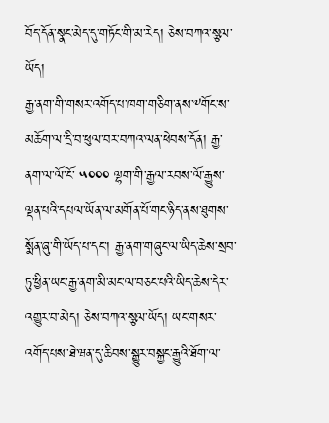བོད་དོན་སྣང་མེད་དུ་གཏོང་གི་མ་རེད། ཅེས་བཀའ་སྩལ་ཡོད།
རྒྱ་ནག་གི་གསར་འགོད་པ་ཁག་གཅིག་ནས་༸གོང་ས་མཆོག་ལ་དྲི་བ་ཕུལ་བར་བཀའ་ལན་ཕེབས་དོན། རྒྱ་ནག་ལ་ལོ་ངོ་ ༥༠༠༠ ལྷག་གི་རྒྱལ་རབས་ལོ་རྒྱུས་ལྡན་པའི་དཔལ་ཡོན་ལ་མགོན་པོ་གང་ཉིད་ནས་ཐུགས་སྨོན་ཞུ་གི་ཡོད་པ་དང་། རྒྱ་ནག་གཞུང་ལ་ཡིད་ཆེས་སྲབ་ཏུ་ཕྱིན་ཡང་རྒྱ་ནག་མི་མང་ལ་བཅང་པའི་ཡིད་ཆེས་དེར་འགྱུར་བ་མེད། ཅེས་བཀའ་སྩལ་ཡོད། ཡང་གསར་འགོད་པས་ཐེ་ཝན་དུ་ཆིབས་སྒྱུར་བསྐྱང་རྒྱུའི་ཐོག་ལ་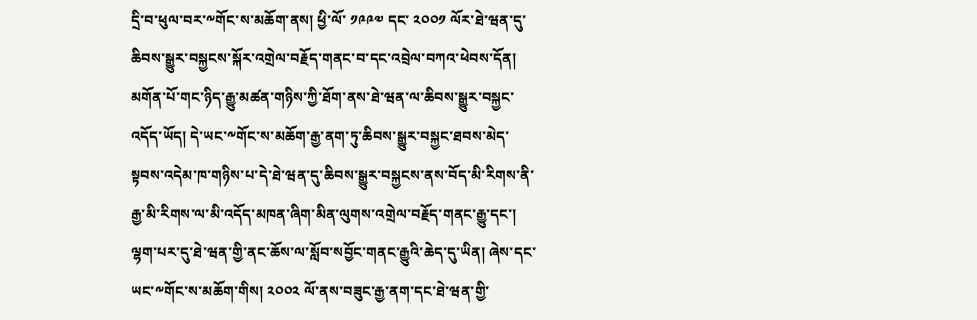དྲི་བ་ཕུལ་བར་༸གོང་ས་མཆོག་ནས། ཕྱི་ལོ་ ༡༩༩༧ དང་ ༢༠༠༡ ལོར་ཐེ་ཝན་དུ་ཆིབས་སྒྱུར་བསྐྱངས་སྐོར་འགྲེལ་བརྗོད་གནང་བ་དང་འབྲེལ་བཀའ་ཕེབས་དོན། མགོན་པོ་གང་ཉིད་རྒྱུ་མཚན་གཉིས་ཀྱི་ཐོག་ནས་ཐེ་ཝན་ལ་ཆིབས་སྒྱུར་བསྐྱང་འདོད་ཡོད། དེ་ཡང་༸གོང་ས་མཆོག་རྒྱ་ནག་ཏུ་ཆིབས་སྒྱུར་བསྐྱང་ཐབས་མེད་སྟབས་འདེམ་ཁ་གཉིས་པ་དེ་ཐེ་ཝན་དུ་ཆིབས་སྒྱུར་བསྐྱངས་ནས་བོད་མི་རིགས་ནི་རྒྱ་མི་རིགས་ལ་མི་འདོད་མཁན་ཞིག་མིན་ལུགས་འགྲེལ་བརྗོད་གནང་རྒྱུ་དང་། ལྷག་པར་དུ་ཐེ་ཝན་གྱི་ནང་ཆོས་ལ་སློབ་སབྱོང་གནང་རྒྱུའི་ཆེད་དུ་ཡིན། ཞེས་དང་ཡང་༸གོང་ས་མཆོག་གིས། ༢༠༠༢ ལོ་ནས་བཟུང་རྒྱ་ནག་དང་ཐེ་ཝན་གྱི་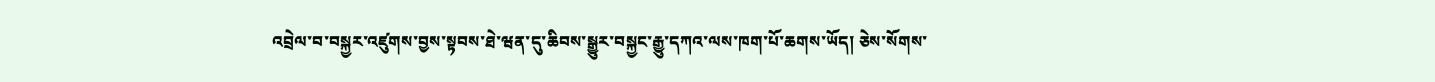འབྲེལ་བ་བསྐྱར་འཛུགས་བྱས་སྟབས་ཐེ་ཝན་དུ་ཆིབས་སྒྱུར་བསྐྱང་རྒྱུ་དཀའ་ལས་ཁག་པོ་ཆགས་ཡོད། ཅེས་སོགས་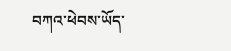བཀའ་ཕེབས་ཡོད་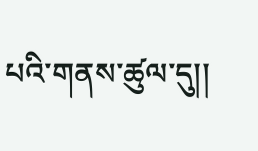པའི་གནས་ཚུལ་དུ།།